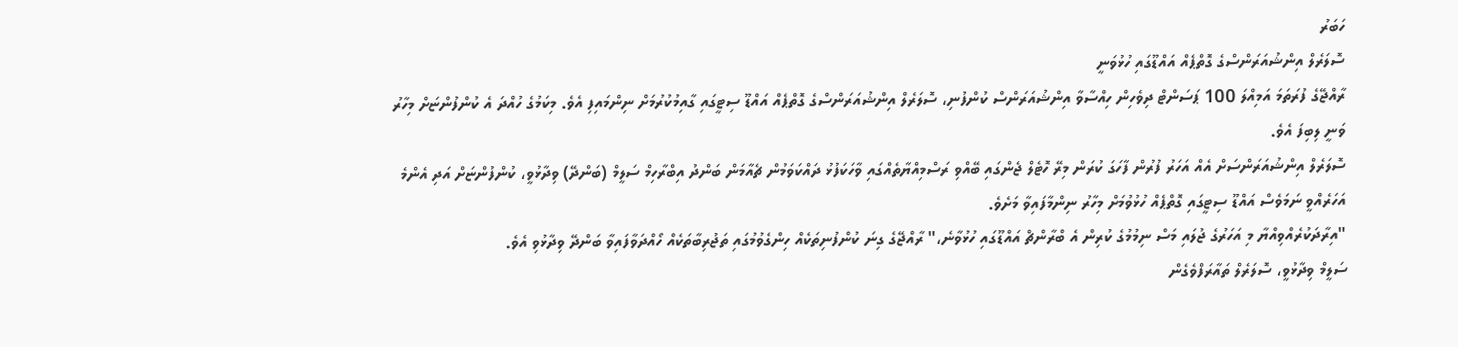ހަބަރު
ސޮލަރެލް އިންޝުއަރަންސްގެ ގޮތްޕެއް އައްޑޫގައި ހުޅުވަނީ
ރާއްޖޭގެ ފުރަތަމަ އަމިއްލަ 100 ޕަސަންޓް ދިވެހިން ހިއްސާވާ އިންޝުއަރަންސް ކުންފުނި، ސޮލަރެލް އިންޝުއަރަންސްގެ ގޮތްޕެއް އައްޑޫ ސިޓީގައި ގާއިމުކުރުމަށް ނިންމައިފި އެވެ. މިކަމުގެ ހުއްދަ އެ ކުންފުންޏަށް މިހާރު ވަނީ ލިބިފަ އެވެ.
ސޮލަރެލް އިންޝުއަރަންސަށް އެއް އަހަރު ފުރުން ފާހަގަ ކުރަން މިރޭ ހޮޓެލް ޖެންގައި ބޭއްވި ރަސްމިއްޔާތެއްގައި ވާހަކަފުޅު ދައްކަވަމުން ޗެއާމަން ބަންދު އިބްރާހިމް ސަލީމް (ބަންދޭ) ވިދާޅުވީ، ކުންފުންޏަށް އަދި އެންމެ އަހަރެއްވީ ނަމަވެސް އައްޑޫ ސިޓީގައި ގޮތްޕެއް ހުޅުވުމަށް މިހާރު ނިންމާފައިވާ މަށެވެ.
"އިރާދަކުރެއްވިއްޔާ މި އަހަރުގެ ޖުލައި މަސް ނިމުމުގެ ކުރިން އެ ބްރާންޗް އައްޑޫގައި ހުޅުވާނެ،" ރާއްޖޭގެ ގިނަ ކުންފުނިތަކެއް ހިންގެވުމުގައި ތަޖުރިބާތަކެއް ހޯއްދަވާފައިވާ ބަންދޭ ވިދާޅުވި އެވެ.
ސަލީމް ވިދާޅުވީ، ސޮލަރެލް ތައާރަފްވެގެން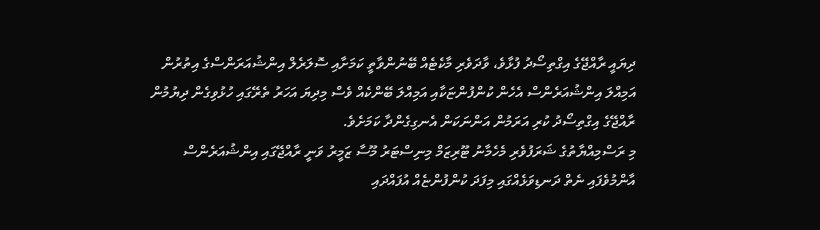ދިޔައީ ރާއްޖޭގެ އިގްތިސޯދު ފުޅާވެ، ވާދަވެރި މާކެޓެއް ބޭނުންވާތީ ކަމަށާއި ސޮލަރެލް އިންޝުއަރަންސްގެ އިތުރުން އަމިއްލަ އިންޝުއަރެންސް އެހެން ކުންފުންޏަކާއި އަމިއްލަ ބޭންކެއް ވެސް މިދިޔަ އަހަރު ތެރޭގައި ހުޅުވިގެން ދިޔުމުން ރާއްޖޭގެ އިގްތިސޯދު ކުރި އަރަމުން އަންނަކަން އެނގިގެންދާ ކަމަށެވެ.
މި ރަސްމިއްޔާތުގެ ޝަރަފުވެރި މެހެމާނު ޓޫރިޒަމް މިނިސްޓަރު މޫސާ ޒަމީރު ވަނީ ރާއްޖޭގައި އިންޝުއަރެންސް އާންމުވެފައި ނެތް ދަނޑިވަޅެއްގައި މިފަދަ ކުންފުންޏެއް އުފައްދައި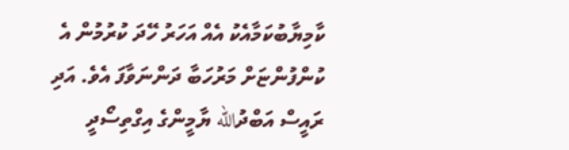ކާމިޔާބުކަމާއެކު އެއް އަހަރު ހޭދަ ކުރުމުން އެ ކުންފުންޏަށް މަރުހަބާ ދަންނަވާފަ އެވެ. އަދި ރައީސް އަބްދުالله ޔާމީންގެ އިގްތިސޯދީ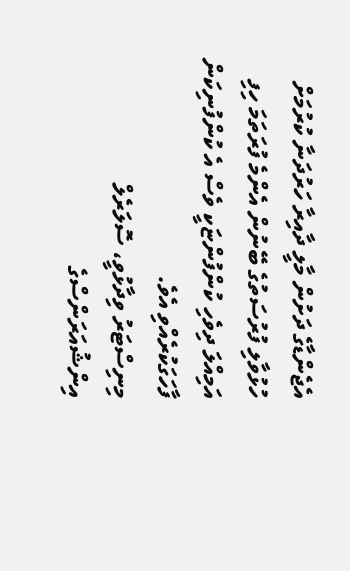އެޖެންޑާގެ ދަށުން މާލީ ދާއިރާ ހަރުދަނާ ކުރުމަށް ހުޅުވާލި ފުރުސަތުގެ ބޭނުން އެންމެ ފުރަތަމަ ހިފި އަމިއްލަ ދިވެހި ކުންފުންޏަކީ ވެސް އެ ކުންފުނިކަން ފާހަގަކުރެއްވި އެވެ.
މިނިސްޓަރު ވިދާޅުވީ، ސޮލަރެލް އިންޝުއަރަންސްގެ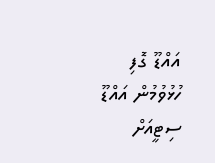އައްޑޫ ގޮފި ހުޅުވުމުން އައްޑޫ ސިޓީއަށް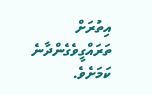އިތުރަށް ތަރައްގީވެގެންދާނެ ކަމަށެވެ.